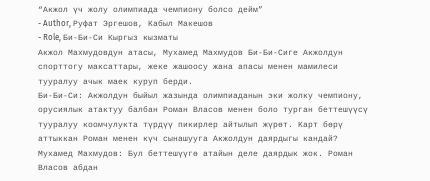“Акжол үч жолу олимпиада чемпиону болсо дейм”
- Author, Руфат Эргешов, Кабыл Макешов
- Role, Би-Би-Си Кыргыз кызматы
Акжол Махмудовдун атасы, Мухамед Махмудов Би-Би-Сиге Акжолдун спорттогу максаттары, жеке жашоосу жана апасы менен мамилеси тууралуу ачык маек куруп берди.
Би-Би-Си: Акжолдун быйыл жазында олимпиаданын эки жолку чемпиону, орусиялык атактуу балбан Роман Власов менен боло турган беттешүүсү тууралуу коомчулукта түрдүү пикирлер айтылып жүрөт. Карт бөрү аттыккан Роман менен күч сынашууга Акжолдун даярдыгы кандай?
Мухамед Махмудов: Бул беттешүүгө атайын деле даярдык жок. Роман Власов абдан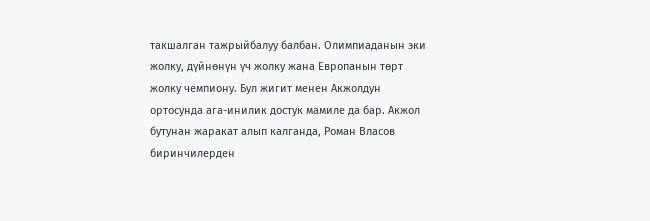такшалган тажрыйбалуу балбан. Олимпиаданын эки жолку, дүйнөнүн үч жолку жана Европанын төрт жолку чемпиону. Бул жигит менен Акжолдун ортосунда ага-инилик достук мамиле да бар. Акжол бутунан жаракат алып калганда, Роман Власов биринчилерден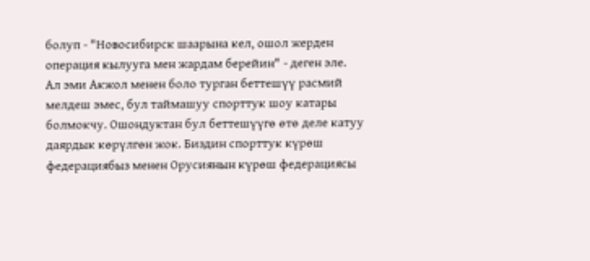болуп - "Новосибирск шаарына кел, ошол жерден операция кылууга мен жардам берейин" - деген эле.
Ал эми Акжол менен боло турган беттешүү расмий мелдеш эмес, бул таймашуу спорттук шоу катары болмокчу. Ошондуктан бул беттешүүгө өтө деле катуу даярдык көрүлгөн жок. Биздин спорттук күрөш федерациябыз менен Орусиянын күрөш федерациясы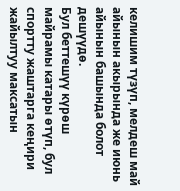келишим түзүп, мелдеш май айынын акырында же июнь айынын башында болот дешүүдө.
Бул беттешүү күрөш майрамы катары өтүп, бул спортту жаштарга кеңири жайылтуу максатын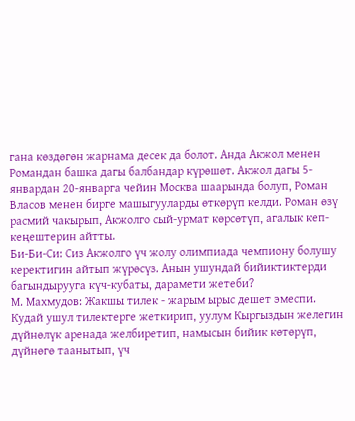гана көздөгөн жарнама десек да болот. Анда Акжол менен Романдан башка дагы балбандар күрөшөт. Акжол дагы 5-январдан 20-январга чейин Москва шаарында болуп, Роман Власов менен бирге машыгууларды өткөрүп келди. Роман өзү расмий чакырып, Акжолго сый-урмат көрсөтүп, агалык кеп-кеңештерин айтты.
Би-Би-Си: Сиз Акжолго үч жолу олимпиада чемпиону болушу керектигин айтып жүрөсүз. Анын ушундай бийиктиктерди багындырууга күч-кубаты, дарамети жетеби?
М. Махмудов: Жакшы тилек - жарым ырыс дешет эмеспи. Кудай ушул тилектерге жеткирип, уулум Кыргыздын желегин дүйнөлүк аренада желбиретип, намысын бийик көтөрүп, дүйнөгө таанытып, үч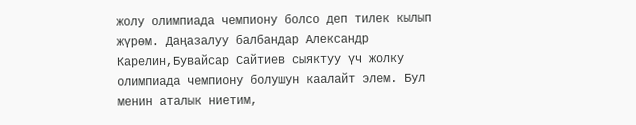жолу олимпиада чемпиону болсо деп тилек кылып жүрөм. Даңазалуу балбандар Александр Карелин,Бувайсар Сайтиев сыяктуу үч жолку олимпиада чемпиону болушун каалайт элем. Бул менин аталык ниетим,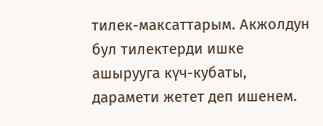тилек-максаттарым. Акжолдун бул тилектерди ишке ашырууга күч-кубаты, дарамети жетет деп ишенем.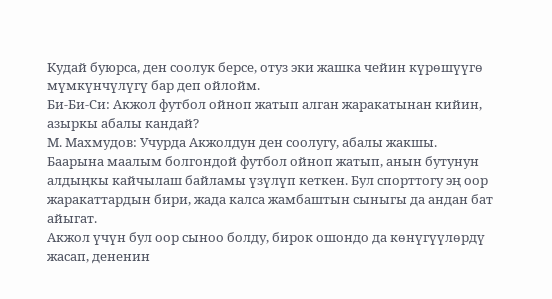Кудай буюрса, ден соолук берсе, отуз эки жашка чейин күрөшүүгө мүмкүнчүлүгү бар деп ойлойм.
Би-Би-Си: Акжол футбол ойноп жатып алган жаракатынан кийин, азыркы абалы кандай?
М. Махмудов: Учурда Акжолдун ден соолугу, абалы жакшы. Баарына маалым болгондой футбол ойноп жатып, анын бутунун алдыңкы кайчылаш байламы үзүлүп кеткен. Бул спорттогу эң оор жаракаттардын бири, жада калса жамбаштын сыныгы да андан бат айыгат.
Акжол үчүн бул оор сыноо болду, бирок ошондо да көнүгүүлөрдү жасап, дененин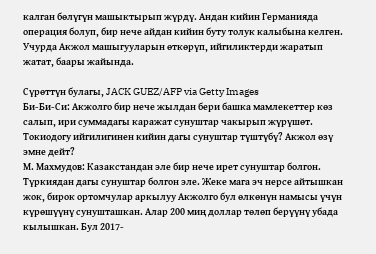калган бөлүгүн машыктырып жүрдү. Андан кийин Германияда операция болуп, бир нече айдан кийин буту толук калыбына келген. Учурда Акжол машыгууларын өткөрүп, ийгиликтерди жаратып жатат, баары жайында.

Сүрөттүн булагы, JACK GUEZ/AFP via Getty Images
Би-Би-Си: Акжолго бир нече жылдан бери башка мамлекеттер көз салып, ири суммадагы каражат сунуштар чакырып жүрүшөт. Токиодогу ийгилигинен кийин дагы сунуштар түштүбү? Акжол өзү эмне дейт?
М. Махмудов: Казакстандан эле бир нече ирет сунуштар болгон. Түркиядан дагы сунуштар болгон эле. Жеке мага эч нерсе айтышкан жок, бирок ортомчулар аркылуу Акжолго бул өлкөнүн намысы үчүн күрөшүүнү сунушташкан. Алар 200 миң доллар төлөп берүүнү убада кылышкан. Бул 2017-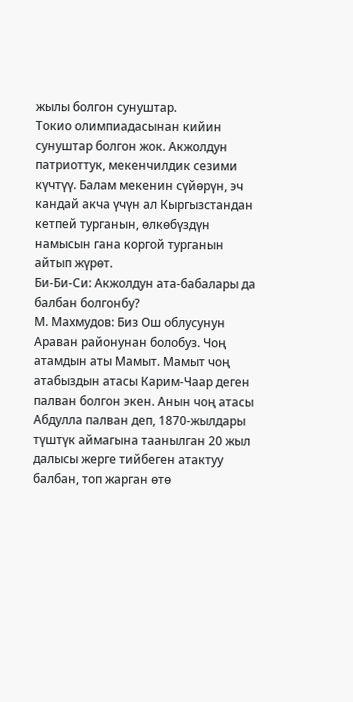жылы болгон сунуштар.
Токио олимпиадасынан кийин сунуштар болгон жок. Акжолдун патриоттук, мекенчилдик сезими күчтүү. Балам мекенин сүйөрүн, эч кандай акча үчүн ал Кыргызстандан кетпей турганын, өлкөбүздүн намысын гана коргой турганын айтып жүрөт.
Би-Би-Си: Акжолдун ата-бабалары да балбан болгонбу?
М. Махмудов: Биз Ош облусунун Араван районунан болобуз. Чоң атамдын аты Мамыт. Мамыт чоң атабыздын атасы Карим-Чаар деген палван болгон экен. Анын чоң атасы Абдулла палван деп, 1870-жылдары түштүк аймагына таанылган 20 жыл далысы жерге тийбеген атактуу балбан, топ жарган өтө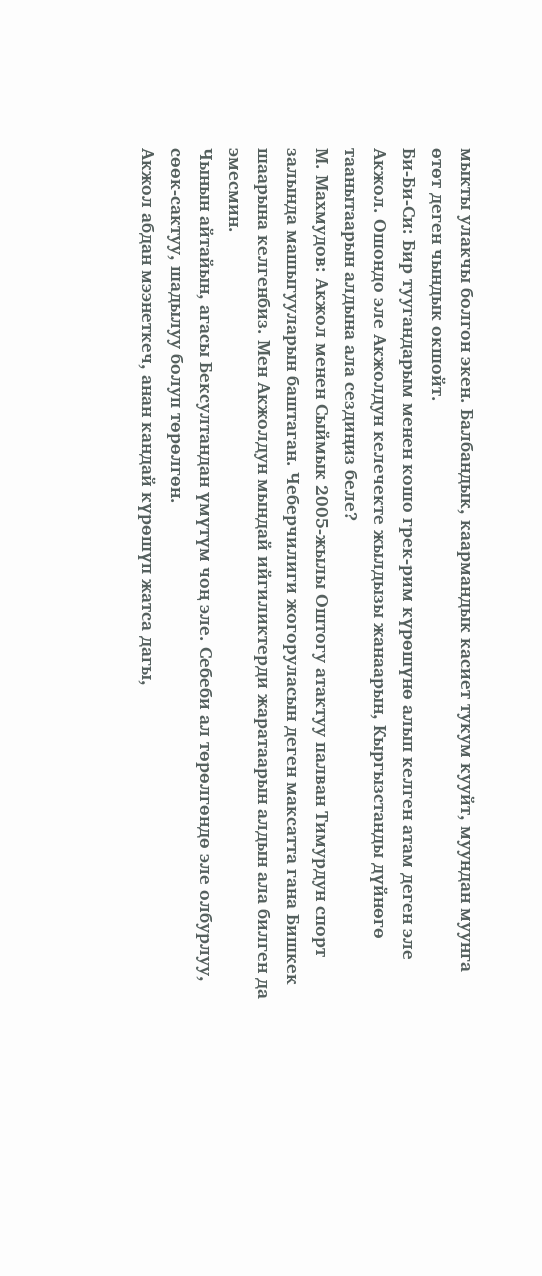мыкты улакчы болгон экен. Балбандык, каармандык касиет тукум кууйт, муундан муунга өтөт деген чындык окшойт.
Би-Би-Си: Бир туугандарым менен кошо грек-рим күрөшүнө алып келген атам деген эле Акжол. Ошондо эле Акжолдун келечекте жылдызы жанаарын, Кыргызстанды дүйнөгө таанытаарын алдына ала сездиңиз беле?
М. Махмудов: Акжол менен Сыймык 2005-жылы Оштогу атактуу палван Тимурдун спорт залында машыгууларын баштаган. Чеберчилиги жогоруласын деген максатта гана Бишкек шаарына келгенбиз. Мен Акжолдун мындай ийгиликтерди жаратаарын алдын ала билген да эмесмин.
Чынын айтайын, агасы Бексултандан үмүтүм чоң эле. Себеби ал төрөлгөндө эле олбурлуу, сөөк-сактуу, шадылуу болуп төрөлгөн.
Акжол абдан мээнеткеч, анан кандай күрөшүп жатса дагы,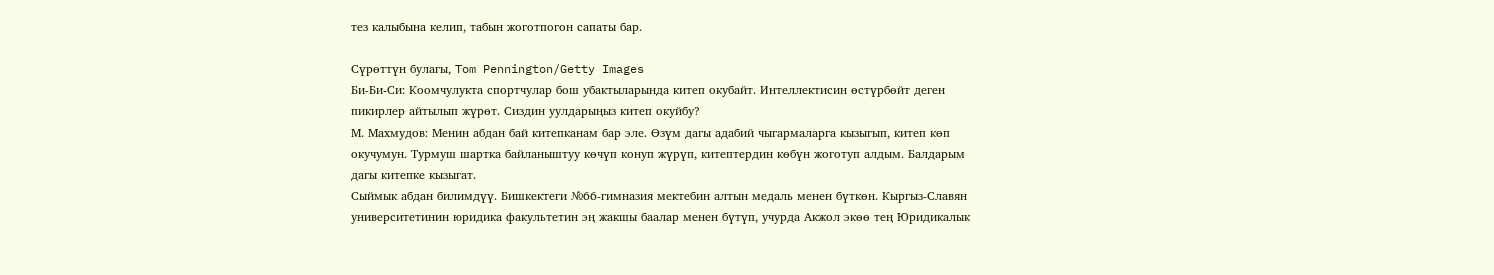тез калыбына келип, табын жоготпогон сапаты бар.

Сүрөттүн булагы, Tom Pennington/Getty Images
Би-Би-Си: Коомчулукта спортчулар бош убактыларында китеп окубайт. Интеллектисин өстүрбөйт деген пикирлер айтылып жүрөт. Сиздин уулдарыңыз китеп окуйбу?
М. Махмудов: Менин абдан бай китепканам бар эле. Өзүм дагы адабий чыгармаларга кызыгып, китеп көп окучумун. Турмуш шартка байланыштуу көчүп конуп жүрүп, китептердин көбүн жоготуп алдым. Балдарым дагы китепке кызыгат.
Сыймык абдан билимдүү. Бишкектеги №66-гимназия мектебин алтын медаль менен бүткөн. Кыргыз-Славян университетинин юридика факультетин эң жакшы баалар менен бүтүп, учурда Акжол экөө тең Юридикалык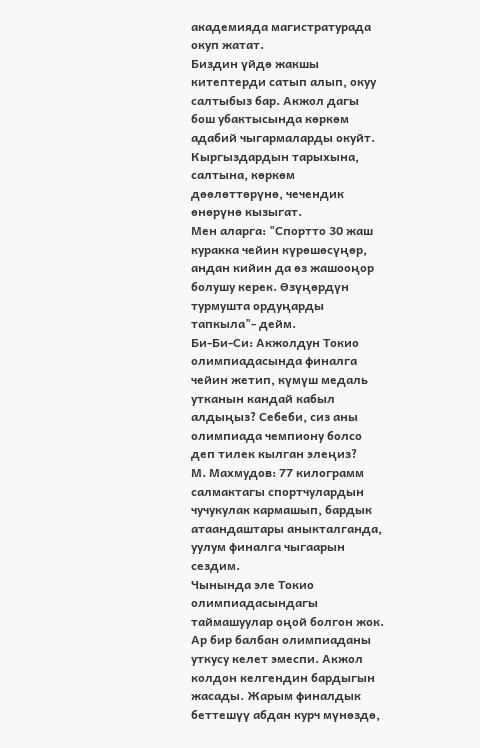академияда магистратурада окуп жатат.
Биздин үйдө жакшы китептерди сатып алып, окуу салтыбыз бар. Акжол дагы бош убактысында көркөм адабий чыгармаларды окуйт. Кыргыздардын тарыхына, салтына, көркөм дөөлөттөрүнө, чечендик өнөрүнө кызыгат.
Мен аларга: "Спортто 30 жаш куракка чейин күрөшөсүңөр, андан кийин да өз жашооңор болушу керек. Өзүңөрдүн турмушта ордуңарды тапкыла"- дейм.
Би-Би-Си: Акжолдун Токио олимпиадасында финалга чейин жетип, күмүш медаль утканын кандай кабыл алдыңыз? Себеби, сиз аны олимпиада чемпиону болсо деп тилек кылган элеңиз?
М. Махмудов: 77 килограмм салмактагы спортчулардын чучукулак кармашып, бардык атаандаштары аныкталганда, уулум финалга чыгаарын сездим.
Чынында эле Токио олимпиадасындагы таймашуулар оңой болгон жок. Ар бир балбан олимпиаданы уткусу келет эмеспи. Акжол колдон келгендин бардыгын жасады. Жарым финалдык беттешүү абдан курч мүнөздө,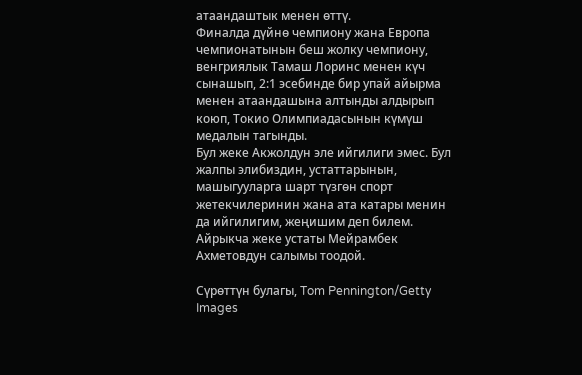атаандаштык менен өттү.
Финалда дүйнө чемпиону жана Европа чемпионатынын беш жолку чемпиону, венгриялык Тамаш Лоринс менен күч сынашып, 2:1 эсебинде бир упай айырма менен атаандашына алтынды алдырып коюп, Токио Олимпиадасынын күмүш медалын тагынды.
Бул жеке Акжолдун эле ийгилиги эмес. Бул жалпы элибиздин, устаттарынын, машыгууларга шарт түзгөн спорт жетекчилеринин жана ата катары менин да ийгилигим, жеңишим деп билем. Айрыкча жеке устаты Мейрамбек Ахметовдун салымы тоодой.

Сүрөттүн булагы, Tom Pennington/Getty Images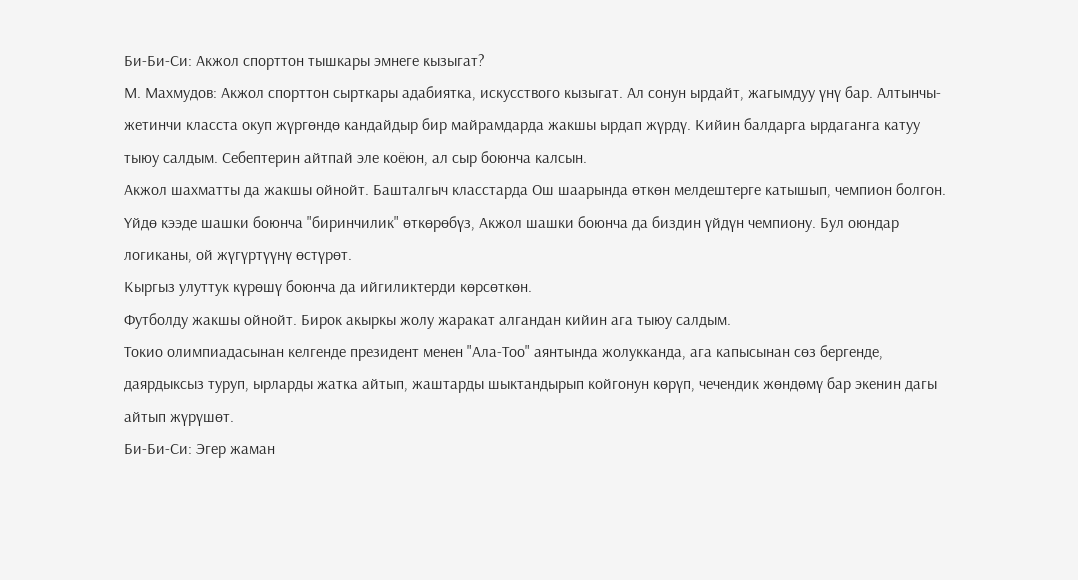Би-Би-Си: Акжол спорттон тышкары эмнеге кызыгат?
М. Махмудов: Акжол спорттон сырткары адабиятка, искусствого кызыгат. Ал сонун ырдайт, жагымдуу үнү бар. Алтынчы-жетинчи класста окуп жүргөндө кандайдыр бир майрамдарда жакшы ырдап жүрдү. Кийин балдарга ырдаганга катуу тыюу салдым. Себептерин айтпай эле коёюн, ал сыр боюнча калсын.
Акжол шахматты да жакшы ойнойт. Башталгыч класстарда Ош шаарында өткөн мелдештерге катышып, чемпион болгон. Үйдө кээде шашки боюнча "биринчилик" өткөрөбүз, Акжол шашки боюнча да биздин үйдүн чемпиону. Бул оюндар логиканы, ой жүгүртүүнү өстүрөт.
Кыргыз улуттук күрөшү боюнча да ийгиликтерди көрсөткөн.
Футболду жакшы ойнойт. Бирок акыркы жолу жаракат алгандан кийин ага тыюу салдым.
Токио олимпиадасынан келгенде президент менен "Ала-Tоо" аянтында жолукканда, ага капысынан сөз бергенде, даярдыксыз туруп, ырларды жатка айтып, жаштарды шыктандырып койгонун көрүп, чечендик жөндөмү бар экенин дагы айтып жүрүшөт.
Би-Би-Си: Эгер жаман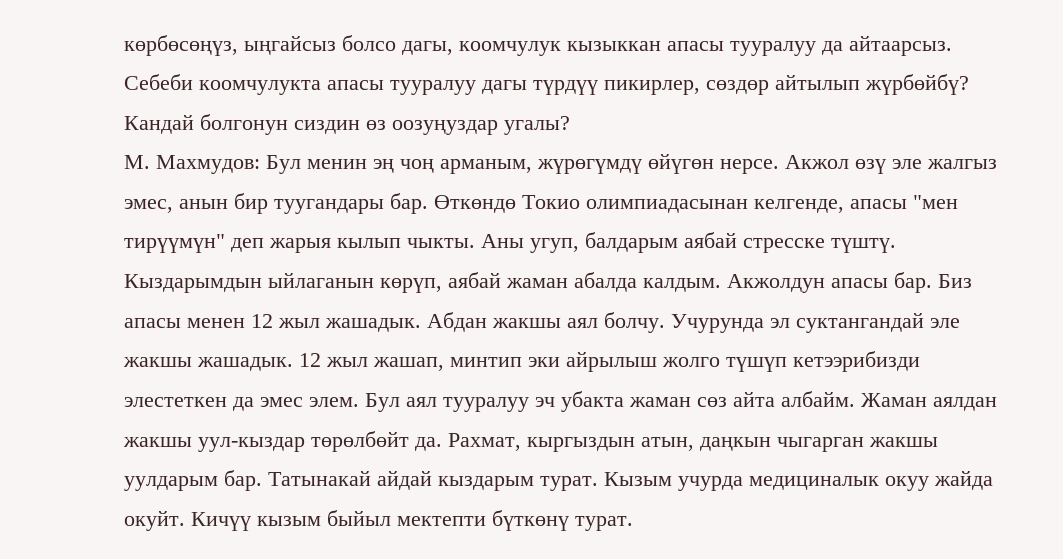көрбөсөңүз, ыңгайсыз болсо дагы, коомчулук кызыккан апасы тууралуу да айтаарсыз. Себеби коомчулукта апасы тууралуу дагы түрдүү пикирлер, сөздөр айтылып жүрбөйбү? Кандай болгонун сиздин өз оозуңуздар угалы?
М. Махмудов: Бул менин эң чоң арманым, жүрөгүмдү өйүгөн нерсе. Акжол өзү эле жалгыз эмес, анын бир туугандары бар. Өткөндө Токио олимпиадасынан келгенде, апасы "мен тирүүмүн" деп жарыя кылып чыкты. Аны угуп, балдарым аябай стресске түштү. Кыздарымдын ыйлаганын көрүп, аябай жаман абалда калдым. Акжолдун апасы бар. Биз апасы менен 12 жыл жашадык. Абдан жакшы аял болчу. Учурунда эл суктангандай эле жакшы жашадык. 12 жыл жашап, минтип эки айрылыш жолго түшүп кетээрибизди элестеткен да эмес элем. Бул аял тууралуу эч убакта жаман сөз айта албайм. Жаман аялдан жакшы уул-кыздар төрөлбөйт да. Рахмат, кыргыздын атын, даңкын чыгарган жакшы уулдарым бар. Татынакай айдай кыздарым турат. Кызым учурда медициналык окуу жайда окуйт. Кичүү кызым быйыл мектепти бүткөнү турат.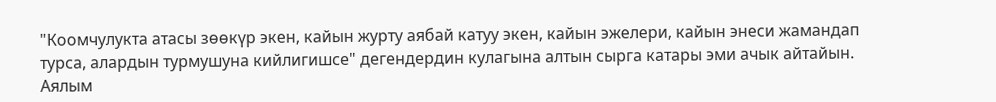"Коомчулукта атасы зөөкүр экен, кайын журту аябай катуу экен, кайын эжелери, кайын энеси жамандап турса, алардын турмушуна кийлигишсе" дегендердин кулагына алтын сырга катары эми ачык айтайын. Аялым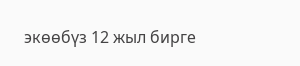экөөбүз 12 жыл бирге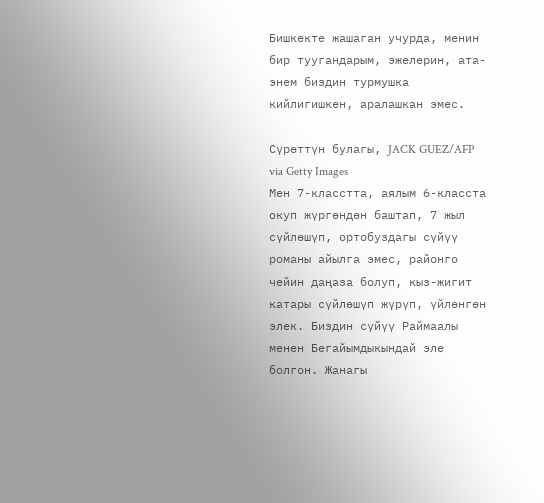Бишкекте жашаган учурда, менин бир туугандарым, эжелерин, ата-энем биздин турмушка кийлигишкен, аралашкан эмес.

Сүрөттүн булагы, JACK GUEZ/AFP via Getty Images
Мен 7-класстта, аялым 6-класста окуп жүргөндөн баштап, 7 жыл сүйлөшүп, ортобуздагы сүйүү романы айылга эмес, районго чейин даңаза болуп, кыз-жигит катары сүйлөшүп жүрүп, үйлөнгөн элек. Биздин сүйүү Раймаалы менен Бегайымдыкындай эле болгон. Жанагы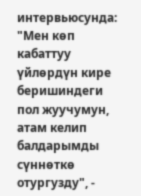интервьюсунда: "Мен көп кабаттуу үйлөрдүн кире беришиндеги пол жуучумун, атам келип балдарымды сүннөткө отургузду", -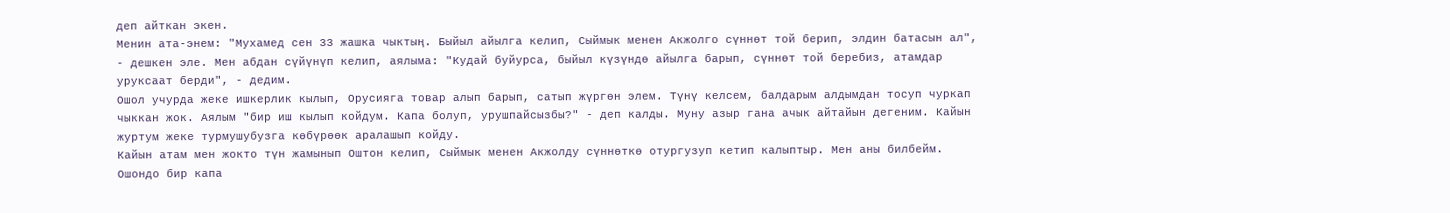деп айткан экен.
Менин ата-энем: "Мухамед сен 33 жашка чыктың. Быйыл айылга келип, Сыймык менен Акжолго сүннөт той берип, элдин батасын ал", - дешкен эле. Мен абдан сүйүнүп келип, аялыма: "Кудай буйурса, быйыл күзүндө айылга барып, сүннөт той беребиз, атамдар уруксаат берди", - дедим.
Ошол учурда жеке ишкерлик кылып, Орусияга товар алып барып, сатып жүргөн элем. Түнү келсем, балдарым алдымдан тосуп чуркап чыккан жок. Аялым "бир иш кылып койдум. Капа болуп, урушпайсызбы?" - деп калды. Муну азыр гана ачык айтайын дегеним. Кайын журтум жеке турмушубузга көбүрөөк аралашып койду.
Кайын атам мен жокто түн жамынып Оштон келип, Сыймык менен Акжолду сүннөткө отургузуп кетип калыптыр. Мен аны билбейм. Ошондо бир капа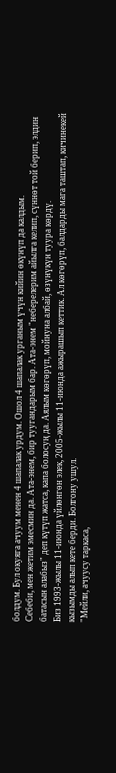болдум. Бул окуяга ачуум менен 4 шапалак урдум. Ошол 4 шапалак урганым үчүн кийин өкүнүп да калдым.
Себеби, мен жетим эмесмин да. Ата-энем, бир туугандарым бар. Ата-энем "неберелерим айылга келип, сүннөт той берип, элдин батасын алабыз" деп күтүп жатса, капа болосуң да. Аялым көгөрүп, мойнуна албай, өзүнүкүн туура көрдү.
Биз 1993-жылы 11-июнда үйлөнгөн элек, 2005-жылы 11-июнда ажырашып кеттик. Ал көгөрүп, балдарды мага таштап, кичинекей кызымды алып кете берди. Болгону ушул.
"Мейли, ачуусу таркаса,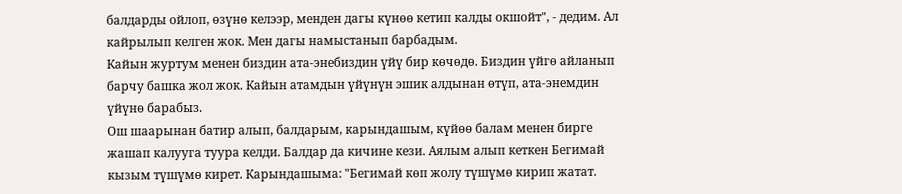балдарды ойлоп, өзүнө келээр, менден дагы күнөө кетип калды окшойт", - дедим. Ал кайрылып келген жок. Мен дагы намыстанып барбадым.
Кайын журтум менен биздин ата-энебиздин үйү бир көчөдө. Биздин үйгө айланып барчу башка жол жок. Кайын атамдын үйүнүн эшик алдынан өтүп, ата-энемдин үйүнө барабыз.
Ош шаарынан батир алып, балдарым, карындашым, күйөө балам менен бирге жашап калууга туура келди. Балдар да кичине кези. Аялым алып кеткен Бегимай кызым түшүмө кирет. Карындашыма: "Бегимай көп жолу түшүмө кирип жатат.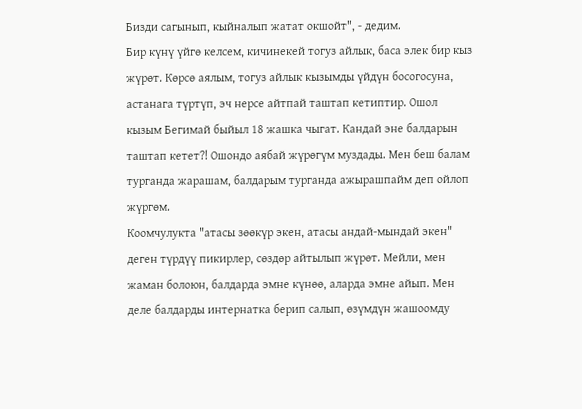Бизди сагынып, кыйналып жатат окшойт", - дедим.
Бир күнү үйгө келсем, кичинекей тогуз айлык, баса элек бир кыз жүрөт. Көрсө аялым, тогуз айлык кызымды үйдүн босогосуна, астанага түртүп, эч нерсе айтпай таштап кетиптир. Ошол кызым Бегимай быйыл 18 жашка чыгат. Кандай эне балдарын таштап кетет?! Ошондо аябай жүрөгүм муздады. Мен беш балам турганда жарашам, балдарым турганда ажырашпайм деп ойлоп жүргөм.
Коомчулукта "атасы зөөкүр экен, атасы андай-мындай экен" деген түрдүү пикирлер, сөздөр айтылып жүрөт. Мейли, мен жаман болоюн, балдарда эмне күнөө, аларда эмне айып. Мен деле балдарды интернатка берип салып, өзүмдүн жашоомду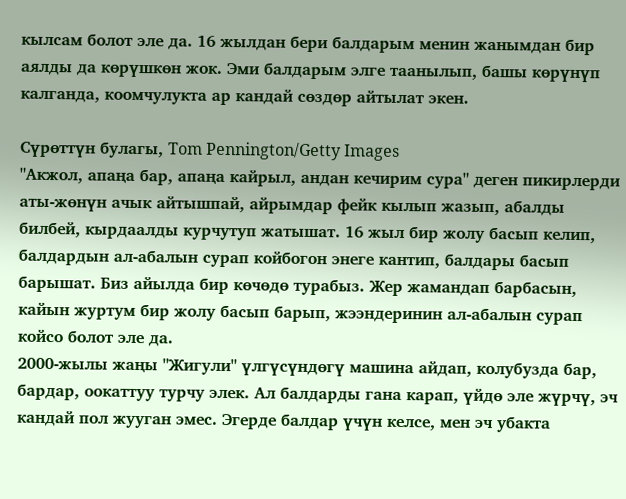кылсам болот эле да. 16 жылдан бери балдарым менин жанымдан бир аялды да көрүшкөн жок. Эми балдарым элге таанылып, башы көрүнүп калганда, коомчулукта ар кандай сөздөр айтылат экен.

Сүрөттүн булагы, Tom Pennington/Getty Images
"Акжол, апаңа бар, апаңа кайрыл, андан кечирим сура" деген пикирлерди аты-жөнүн ачык айтышпай, айрымдар фейк кылып жазып, абалды билбей, кырдаалды курчутуп жатышат. 16 жыл бир жолу басып келип, балдардын ал-абалын сурап койбогон энеге кантип, балдары басып барышат. Биз айылда бир көчөдө турабыз. Жер жамандап барбасын, кайын журтум бир жолу басып барып, жээндеринин ал-абалын сурап койсо болот эле да.
2000-жылы жаңы "Жигули" үлгүсүндөгү машина айдап, колубузда бар, бардар, оокаттуу турчу элек. Ал балдарды гана карап, үйдө эле жүрчү, эч кандай пол жууган эмес. Эгерде балдар үчүн келсе, мен эч убакта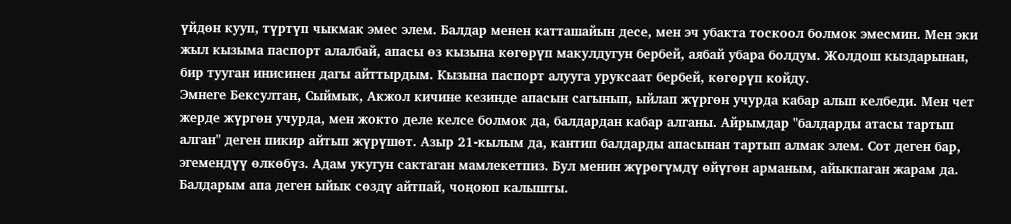үйдөн кууп, түртүп чыкмак эмес элем. Балдар менен катташайын десе, мен эч убакта тоскоол болмок эмесмин. Мен эки жыл кызыма паспорт алалбай, апасы өз кызына көгөрүп макулдугун бербей, аябай убара болдум. Жолдош кыздарынан, бир тууган инисинен дагы айттырдым. Кызына паспорт алууга уруксаат бербей, көгөрүп койду.
Эмнеге Бексултан, Сыймык, Акжол кичине кезинде апасын сагынып, ыйлап жүргөн учурда кабар алып келбеди. Мен чет жерде жүргөн учурда, мен жокто деле келсе болмок да, балдардан кабар алганы. Айрымдар "балдарды атасы тартып алган" деген пикир айтып жүрүшөт. Азыр 21-кылым да, кантип балдарды апасынан тартып алмак элем. Сот деген бар, эгемендүү өлкөбүз. Адам укугун сактаган мамлекетпиз. Бул менин жүрөгүмдү өйүгөн арманым, айыкпаган жарам да. Балдарым апа деген ыйык сөздү айтпай, чоңоюп калышты.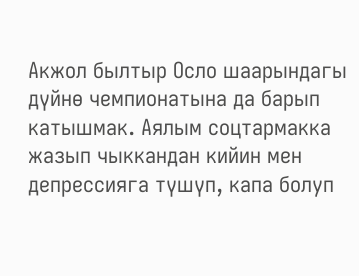Акжол былтыр Осло шаарындагы дүйнө чемпионатына да барып катышмак. Аялым соцтармакка жазып чыккандан кийин мен депрессияга түшүп, капа болуп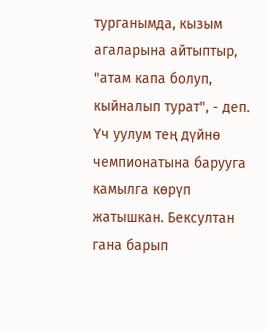турганымда, кызым агаларына айтыптыр, "атам капа болуп, кыйналып турат", - деп. Үч уулум тең дүйнө чемпионатына барууга камылга көрүп жатышкан. Бексултан гана барып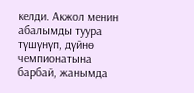келди. Акжол менин абалымды туура түшүнүп, дүйнө чемпионатына барбай, жанымда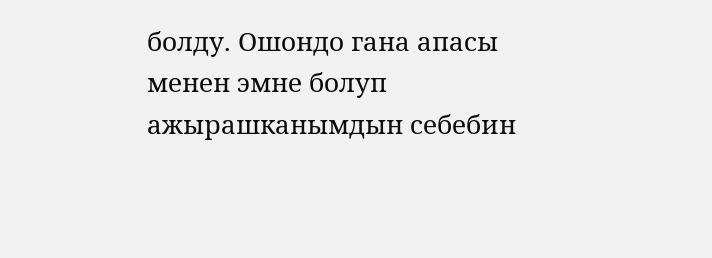болду. Ошондо гана апасы менен эмне болуп ажырашканымдын себебин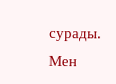сурады. Мен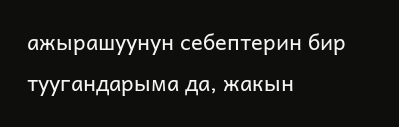ажырашуунун себептерин бир туугандарыма да, жакын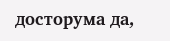досторума да,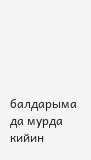балдарыма да мурда кийин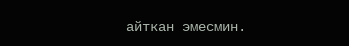айткан эмесмин.